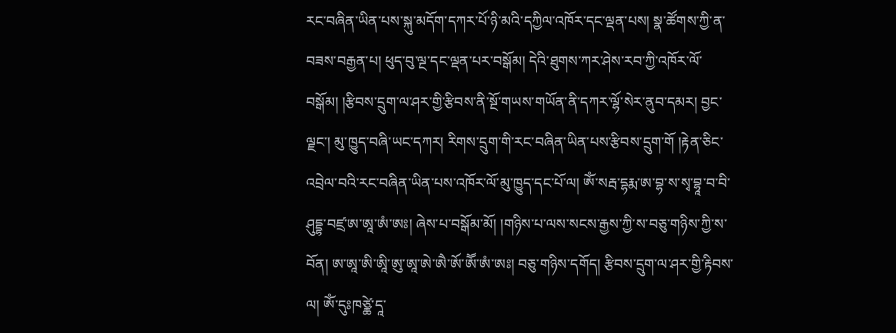རང་བཞིན་ཡིན་པས་སྐུ་མདོག་དཀར་པོ་ཉི་མའི་དཀྱིལ་འཁོར་དང་ལྡན་པས། སྣ་ཚོགས་ཀྱི་ན་བཟས་བརྒྱན་པ། ཕུད་བུ་ལྔ་དང་ལྡན་པར་བསྒོམ། དེའི་ཐུགས་ཀར་ཤེས་རབ་ཀྱི་འཁོར་ལོ་བསྒོམ། །རྩིབས་དྲུག་ལ་ཤར་གྱི་རྩིབས་ནི་སྔོ་གཡས་གཡོན་ནི་དཀར་ལྷོ་སེར་ནུབ་དམར། བྱང་ལྗང་། མུ་ཁྱུད་བཞི་ཡང་དཀར། རིགས་དྲུག་གི་རང་བཞིན་ཡིན་པས་རྩིབས་དྲུག་གོ །རྟེན་ཅིང་འབྲེལ་བའི་རང་བཞིན་ཡིན་པས་འཁོར་ལོ་མུ་ཁྱུད་དང་པོ་ལ། ཨོཾ་སརྦ་དྷརྨ་ཨ་བྷ་ས་སྭ་བྷཱ་བ་བི་ཤུདྡྷ་བཛྲ་ཨ་ཨཱ་ཨཾ་ཨཿ། ཞེས་པ་བསྒོམ་མོ། །གཉིས་པ་ལས་སངས་རྒྱས་ཀྱི་ས་བཅུ་གཉིས་ཀྱི་ས་བོན། ཨ་ཨཱ་ཨི་ཨཱི་ཨུ་ཨཱ་ཨེ་ཨཻ་ཨོ་ཨཽ་ཨཾ་ཨཿ། བཅུ་གཉིས་དགོད། རྩིབས་དྲུག་ལ་ཤར་གྱི་རྟིབས་ལ། ཨོཾ་དུཿཁཙྪེ་དཱ་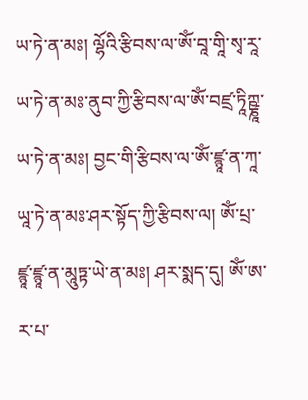ཡ་ཏེ་ན་མཿ། ལྷོའི་རྩིབས་ལ་ཨོཾ་བཱ་གཱི་སྭ་རཱ་ཡ་ཏེ་ན་མཿ་ནུབ་ཀྱི་རྩིབས་ལ་ཨོཾ་བཛྲ་ཏཱིཀྵྞཱ་ཡ་ཏེ་ན་མཿ། བྱང་གི་རྩིབས་ལ་ཨོཾ་ཛྙཱ་ན་ཀཱ་ཡཱ་ཏེ་ན་མཿ་ཤར་སྟོད་ཀྱི་རྩིབས་ལ། ཨོཾ་པྲ་ཛྙཱ་ཛྙཱ་ན་མཱུཏྟ་ཡེ་ན་མཿ། ཤར་སྨད་དུ། ཨོཾ་ཨ་ར་པ་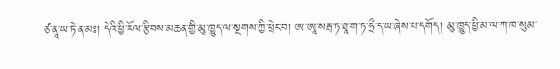ཙ་ནཱ་ཡ་ཏེ་ན་མཿ། དེའི་ཕྱི་རོལ་རྩིབས་མཆན་གྱི་མུ་ཁྱུད་ལ་སྔགས་ཀྱི་ཕྲེང་བ། ཨ་ཨཱ་སརྦ་ཏ་ཐཱ་ག་ཏ་ཧྲྀ་ད་ཡ་ཞེས་པ་དགོད། མུ་ཁྱུད་ཕྱི་མ་ལ་ཀ་ཁ་སུམ་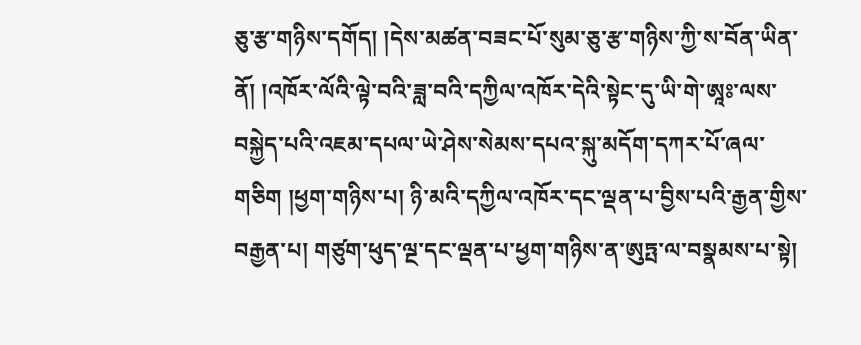ཅུ་རྩ་གཉིས་དགོད། །དེས་མཚན་བཟང་པོ་སུམ་ཅུ་རྩ་གཉིས་ཀྱི་ས་བོན་ཡིན་ནོ། །འཁོར་ལོའི་ལྟེ་བའི་ཟླ་བའི་དཀྱིལ་འཁོར་དེའི་སྟེང་དུ་ཡི་གེ་ཨཱཿ་ལས་བསྐྱེད་པའི་འཇམ་དཔལ་ཡེ་ཤེས་སེམས་དཔའ་སྐུ་མདོག་དཀར་པོ་ཞལ་གཅིག །ཕྱག་གཉིས་པ། ཉི་མའི་དཀྱིལ་འཁོར་དང་ལྡན་པ་བྱིས་པའི་རྒྱན་གྱིས་བརྒྱན་པ། གཙུག་ཕུད་ལྔ་དང་ལྡན་པ་ཕྱག་གཉིས་ན་ཨུཏྤ་ལ་བསྣམས་པ་སྟེ།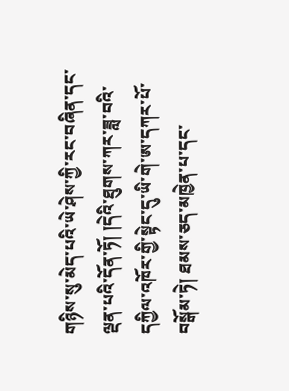གཉིས་སུ་མེད་པའི་ཡེ་ཤེས་ཀྱི་རང་བཞིན་དང་ལྡན་པའི་དོན་ཏོ། །དེའི་ཐུགས་ཀར་ཟླ་བའི་དཀྱིལ་འཁོར་གྱི་སྟེང་དུ་ཡི་གེ་ཨ་དཀར་པོ་བསྒོམ་ཏེ། ཐམས་ཅད་མཁྱེན་པ་དང་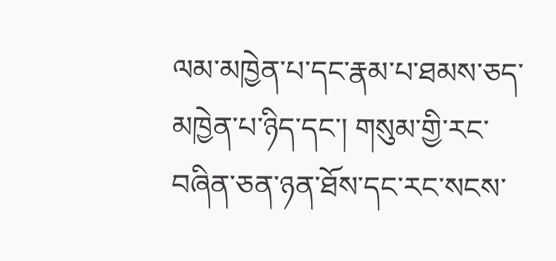ལམ་མཁྱེན་པ་དང་རྣམ་པ་ཐམས་ཅད་མཁྱེན་པ་ཉིད་དང་། གསུམ་གྱི་རང་བཞིན་ཅན་ཉན་ཐོས་དང་རང་སངས་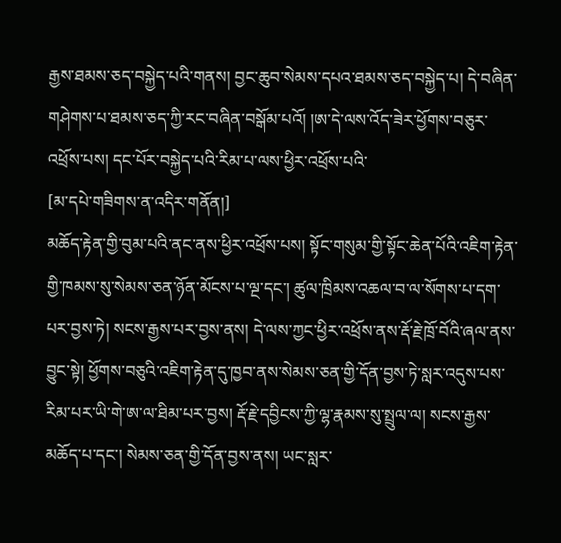རྒྱས་ཐམས་ཅད་བསྐྱེད་པའི་གནས། བྱང་ཆུབ་སེམས་དཔའ་ཐམས་ཅད་བསྐྱེད་པ། དེ་བཞིན་གཤེགས་པ་ཐམས་ཅད་ཀྱི་རང་བཞིན་བསྒོམ་པའོ། །ཨ་དེ་ལས་འོད་ཟེར་ཕྱོགས་བཅུར་འཕྲོས་པས། དང་པོར་བསྐྱེད་པའི་རིམ་པ་ལས་ཕྱིར་འཕྲོས་པའི་
[མ་དཔེ་གཟིགས་ན་འདིར་གནོན།]
མཆོད་རྟེན་གྱི་བུམ་པའི་ནང་ནས་ཕྱིར་འཕྲོས་པས། སྟོང་གསུམ་གྱི་སྟོང་ཆེན་པོའི་འཇིག་རྟེན་གྱི་ཁམས་སུ་སེམས་ཅན་ཉོན་མོངས་པ་ལྔ་དང་། ཚུལ་ཁྲིམས་འཆལ་བ་ལ་སོགས་པ་དག་པར་བྱས་ཏེ། སངས་རྒྱས་པར་བྱས་ནས། དེ་ལས་ཀྱང་ཕྱིར་འཕྲོས་ནས་རྡོ་རྗེ་ཁྲོ་བོའི་ཞལ་ནས་བྱུང་སྟེ། ཕྱོགས་བཅུའི་འཇིག་རྟེན་དུ་ཁྱབ་ནས་སེམས་ཅན་གྱི་དོན་བྱས་ཏེ་སླར་འདུས་པས་རིམ་པར་ཡི་གེ་ཨ་ལ་ཐིམ་པར་བྱས། རྡོ་རྗེ་དབྱིངས་ཀྱི་ལྷ་རྣམས་སུ་སྤྲུལ་ལ། སངས་རྒྱས་མཆོད་པ་དང་། སེམས་ཅན་གྱི་དོན་བྱས་ནས། ཡང་སླར་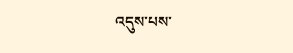འདུས་པས་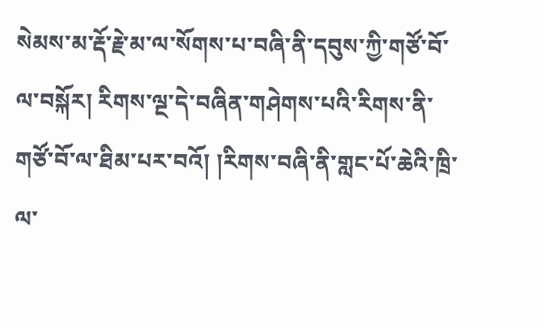སེམས་མ་རྡོ་རྗེ་མ་ལ་སོགས་པ་བཞི་ནི་དབུས་ཀྱི་གཙོ་བོ་ལ་བསྐོར། རིགས་ལྔ་དེ་བཞིན་གཤེགས་པའི་རིགས་ནི་གཙོ་བོ་ལ་ཐིམ་པར་བའོ། །རིགས་བཞི་ནི་གླང་པོ་ཆེའི་ཁྲི་ལ་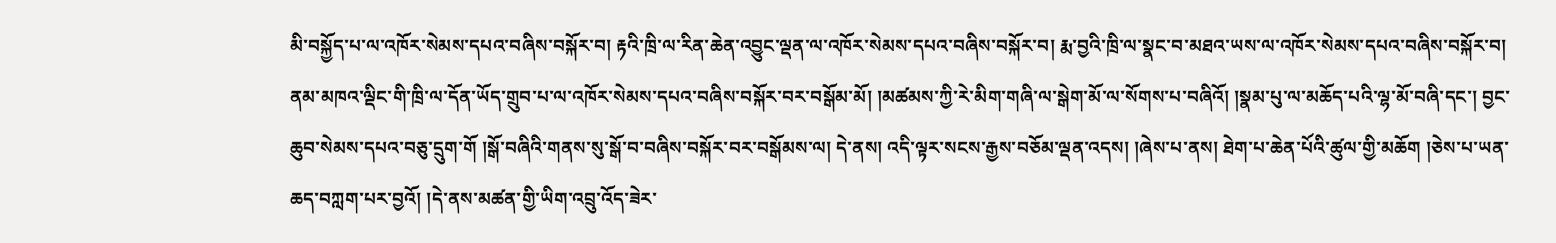མི་བསྐྱོད་པ་ལ་འཁོར་སེམས་དཔའ་བཞིས་བསྐོར་བ། རྟའི་ཁྲི་ལ་རིན་ཆེན་འབྱུང་ལྡན་ལ་འཁོར་སེམས་དཔའ་བཞིས་བསྐོར་བ། རྨ་བྱའི་ཁྲི་ལ་སྣང་བ་མཐའ་ཡས་ལ་འཁོར་སེམས་དཔའ་བཞིས་བསྐོར་བ། ནམ་མཁའ་ལྡིང་གི་ཁྲི་ལ་དོན་ཡོད་གྲུབ་པ་ལ་འཁོར་སེམས་དཔའ་བཞིས་བསྐོར་བར་བསྒོམ་མོ། །མཚམས་ཀྱི་རེ་མིག་གཞི་ལ་སྒེག་མོ་ལ་སོགས་པ་བཞིའོ། །སྣམ་པུ་ལ་མཆོད་པའི་ལྷ་མོ་བཞི་དང་། བྱང་ཆུབ་སེམས་དཔའ་བཅུ་དྲུག་གོ །སྒོ་བཞིའི་གནས་སུ་སྒོ་བ་བཞིས་བསྐོར་བར་བསྒོམས་ལ། དེ་ནས། འདི་ལྟར་སངས་རྒྱས་བཅོམ་ལྡན་འདས། །ཞེས་པ་ནས། ཐེག་པ་ཆེན་པོའི་ཚུལ་གྱི་མཆོག །ཅེས་པ་ཡན་ཆད་བཀླག་པར་བྱའོ། །དེ་ནས་མཚན་གྱི་ཡིག་འབྲུ་འོད་ཟེར་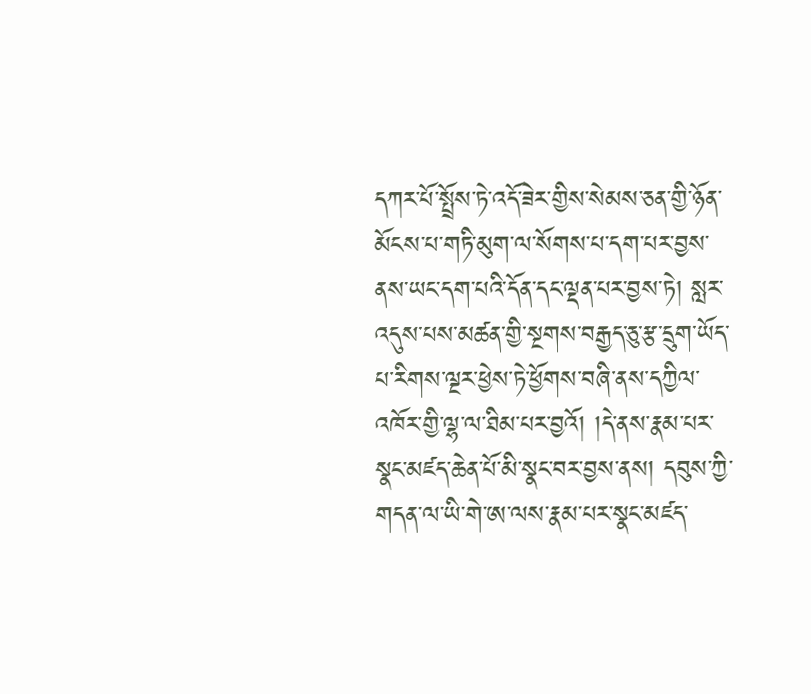དཀར་པོ་སྤྲོས་ཏེ་འདོ་ཟེར་གྱིས་སེམས་ཅན་གྱི་ཉོན་མོངས་པ་གཏི་མུག་ལ་སོགས་པ་དག་པར་བྱས་ནས་ཡང་དག་པའི་དོན་དང་ལྡན་པར་བྱས་ཏེ། སླར་འདུས་པས་མཚན་གྱི་སྔགས་བརྒྱད་ཅུ་རྩ་དྲུག་ཡོད་པ་རིགས་ལྔར་ཕྱེས་ཏེ་ཕྱོགས་བཞི་ནས་དཀྱིལ་འཁོར་གྱི་ལྷ་ལ་ཐིམ་པར་བྱའོ། །དེ་ནས་རྣམ་པར་སྣང་མཛད་ཆེན་པོ་མི་སྣང་བར་བྱས་ནས། དབུས་ཀྱི་གདན་ལ་ཡི་གེ་ཨ་ལས་རྣམ་པར་སྣང་མཛད་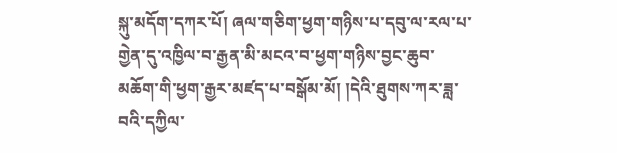སྐུ་མདོག་དཀར་པོ། ཞལ་གཅིག་ཕྱག་གཉིས་པ་དབུ་ལ་རལ་པ་གྱེན་དུ་འཁྱིལ་བ་རྒྱན་མི་མངའ་བ་ཕྱག་གཉིས་བྱང་ཆུབ་མཆོག་གི་ཕྱག་རྒྱར་མཛད་པ་བསྒོམ་མོ། །དེའི་ཐུགས་ཀར་ཟླ་བའི་དཀྱིལ་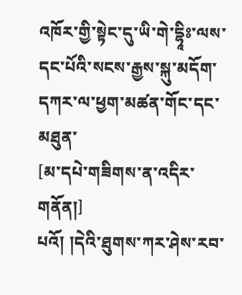འཁོར་གྱི་སྟེང་དུ་ཡི་གེ་དྷཱིཿ་ལས་དང་པོའི་སངས་རྒྱས་སྐུ་མདོག་དཀར་ལ་ཕྱག་མཚན་གོང་དང་མཐུན་
[མ་དཔེ་གཟིགས་ན་འདིར་གནོན།]
པའོ། །དེའི་ཐུགས་ཀར་ཤེས་རབ་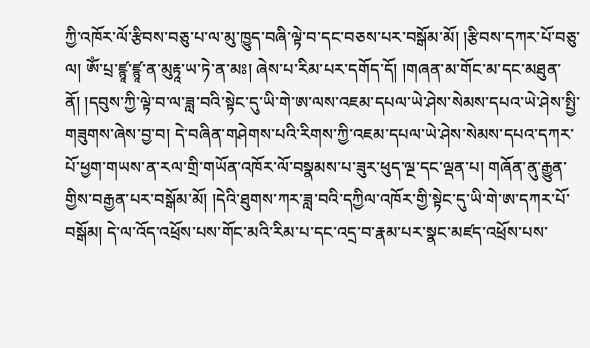ཀྱི་འཁོར་ལོ་རྩིབས་བཅུ་པ་ལ་མུ་ཁྱུད་བཞི་ལྟེ་བ་དང་བཅས་པར་བསྒོམ་མོ། །རྩིབས་དཀར་པོ་བཅུ་ལ། ཨོཾ་པྲ་ཛྙཱ་ཛྙཱ་ན་མུརྟཱ་ཡ་ཏེ་ན་མཿ། ཞེས་པ་རིམ་པར་དགོད་དོ། །གཞན་མ་གོང་མ་དང་མཐུན་ནོ། །དབུས་ཀྱི་ལྟེ་བ་ལ་ཟླ་བའི་སྟེང་དུ་ཡི་གེ་ཨ་ལས་འཇམ་དཔལ་ཡེ་ཤེས་སེམས་དཔའ་ཡེ་ཤེས་སྤྱི་གཟུགས་ཞེས་བྱ་བ། དེ་བཞིན་གཤེགས་པའི་རིགས་ཀྱི་འཇམ་དཔལ་ཡེ་ཤེས་སེམས་དཔའ་དཀར་པོ་ཕྱག་གཡས་ན་རལ་གྲི་གཡོན་འཁོར་ལོ་བསྣམས་པ་ཟུར་ཕུད་ལྔ་དང་ལྡན་པ། གཞོན་ནུ་རྒྱུན་གྱིས་བརྒྱན་པར་བསྒོམ་མོ། །དེའི་ཐུགས་ཀར་ཟླ་བའི་དཀྱིལ་འཁོར་གྱི་སྟེང་དུ་ཡི་གེ་ཨ་དཀར་པོ་བསྒོམ། དེ་ལ་འོད་འཕྲོས་པས་གོང་མའི་རིམ་པ་དང་འདྲ་བ་རྣམ་པར་སྣང་མཛད་འཕྲོས་པས་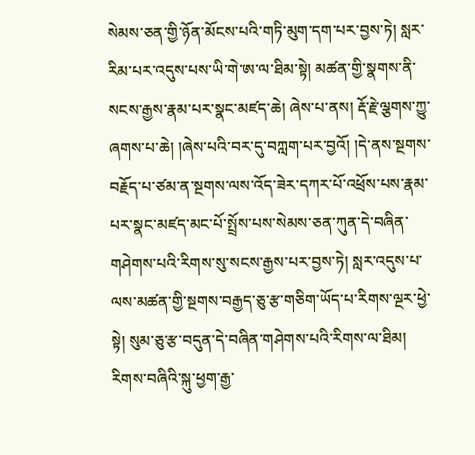སེམས་ཅན་གྱི་ཉོན་མོངས་པའི་གཏི་མུག་དག་པར་བྱས་ཏེ། སླར་རིམ་པར་འདུས་པས་ཡི་གེ་ཨ་ལ་ཐིམ་སྟེ། མཚན་གྱི་སྣགས་ནི་སངས་རྒྱས་རྣམ་པར་སྣང་མཛད་ཆེ། ཞེས་པ་ནས། རྡོ་རྗེ་ལྕགས་ཀྱུ་ཞགས་པ་ཆེ། །ཞེས་པའི་བར་དུ་བཀླག་པར་བྱའོ། །དེ་ནས་སྔགས་བརྗོད་པ་ཙམ་ན་སྔགས་ལས་འོད་ཟེར་དཀར་པོ་འཕྲོས་པས་རྣམ་པར་སྣང་མཛད་མང་པོ་སྤྲོས་པས་སེམས་ཅན་ཀུན་དེ་བཞིན་གཤེགས་པའི་རིགས་སུ་སངས་རྒྱས་པར་བྱས་ཏེ། སླར་འདུས་པ་ལས་མཚན་གྱི་སྔགས་བརྒྱད་ཅུ་རྩ་གཅིག་ཡོད་པ་རིགས་ལྔར་ཕྱེ་སྟེ། སུམ་ཅུ་རྩ་བདུན་དེ་བཞིན་གཤེགས་པའི་རིགས་ལ་ཐིམ། རིགས་བཞིའི་སྐུ་ཕྱག་རྒྱ་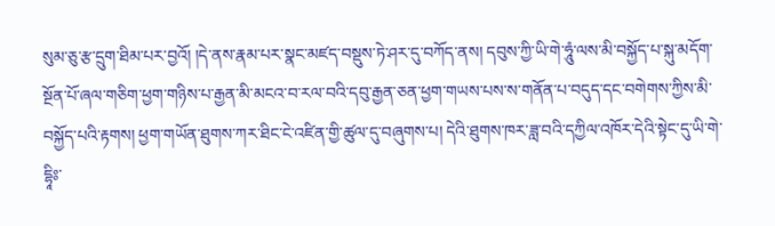སུམ་ཅུ་རྩ་དྲུག་ཐིམ་པར་བྱའོ། །དེ་ནས་རྣམ་པར་སྣང་མཛད་བསྡུས་ཏེ་ཤར་དུ་བཀོད་ནས། དབུས་ཀྱི་ཡི་གེ་ཧཱུཾ་ལས་མི་བསྐྱོད་པ་སྐུ་མདོག་སྔོན་པོ་ཞལ་གཅིག་ཕྱག་གཉིས་པ་རྒྱན་མི་མངའ་བ་རལ་བའི་དབུ་རྒྱན་ཅན་ཕྱག་གཡས་པས་ས་གནོན་པ་བདུད་དང་བགེགས་ཀྱིས་མི་བསྐྱོད་པའི་རྟགས། ཕྱག་གཡོན་ཐུགས་ཀར་ཐིང་ངེ་འཛིན་གྱི་ཚུལ་དུ་བཞུགས་པ། དེའི་ཐུགས་ཁར་ཟླ་བའི་དཀྱིལ་འཁོར་དེའི་སྟེང་དུ་ཡི་གེ་དྷཱིཿ་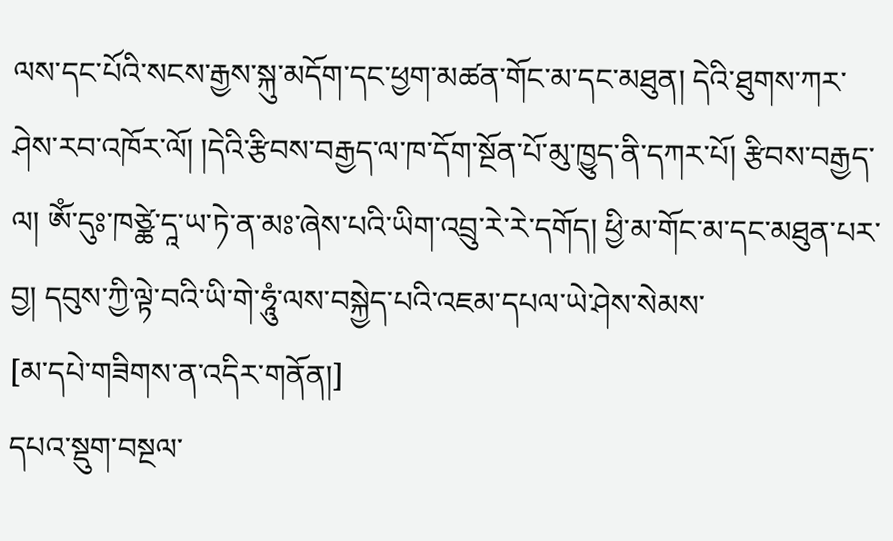ལས་དང་པོའི་སངས་རྒྱས་སྐུ་མདོག་དང་ཕྱག་མཚན་གོང་མ་དང་མཐུན། དེའི་ཐུགས་ཀར་ཤེས་རབ་འཁོར་ལོ། །དེའི་རྩིབས་བརྒྱད་ལ་ཁ་དོག་སྔོན་པོ་མུ་ཁྱུད་ནི་དཀར་པོ། རྩིབས་བརྒྱད་ལ། ཨོཾ་དུཿ་ཁཙྪེ་དཱ་ཡ་ཏེ་ན་མཿ་ཞེས་པའི་ཡིག་འབྲུ་རེ་རེ་དགོད། ཕྱི་མ་གོང་མ་དང་མཐུན་པར་བྱ། དབུས་ཀྱི་ལྟེ་བའི་ཡི་གེ་ཧཱུཾ་ལས་བསྐྱེད་པའི་འཇམ་དཔལ་ཡེ་ཤེས་སེམས་
[མ་དཔེ་གཟིགས་ན་འདིར་གནོན།]
དཔའ་སྡུག་བསྔལ་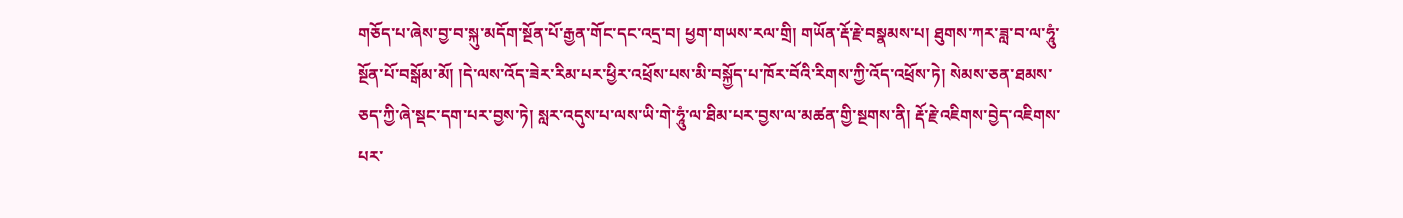གཅོད་པ་ཞེས་བྱ་བ་སྐུ་མདོག་སྔོན་པོ་རྒྱན་གོང་དང་འདྲ་བ། ཕྱག་གཡས་རལ་གྲི། གཡོན་རྡོ་རྗེ་བསྣམས་པ། ཐུགས་ཀར་ཟླ་བ་ལ་ཧཱུཾ་སྔོན་པོ་བསྒོམ་མོ། །དེ་ལས་འོད་ཟེར་རིམ་པར་ཕྱིར་འཕྲོས་པས་མི་བསྐྱོད་པ་ཁོར་བོའི་རིགས་ཀྱི་འོད་འཕྲོས་ཏེ། སེམས་ཅན་ཐམས་ཅད་ཀྱི་ཞེ་སྡང་དག་པར་བྱས་ཏེ། སླར་འདུས་པ་ལས་ཡི་གེ་ཧཱུཾ་ལ་ཐིམ་པར་བྱས་ལ་མཚན་གྱི་སྔགས་ནི། རྡོ་རྗེ་འཇིགས་བྱེད་འཇིགས་པར་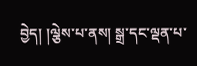བྱེད། །ལྕེས་པ་ནས། སྒྲ་དང་ལྡན་པ་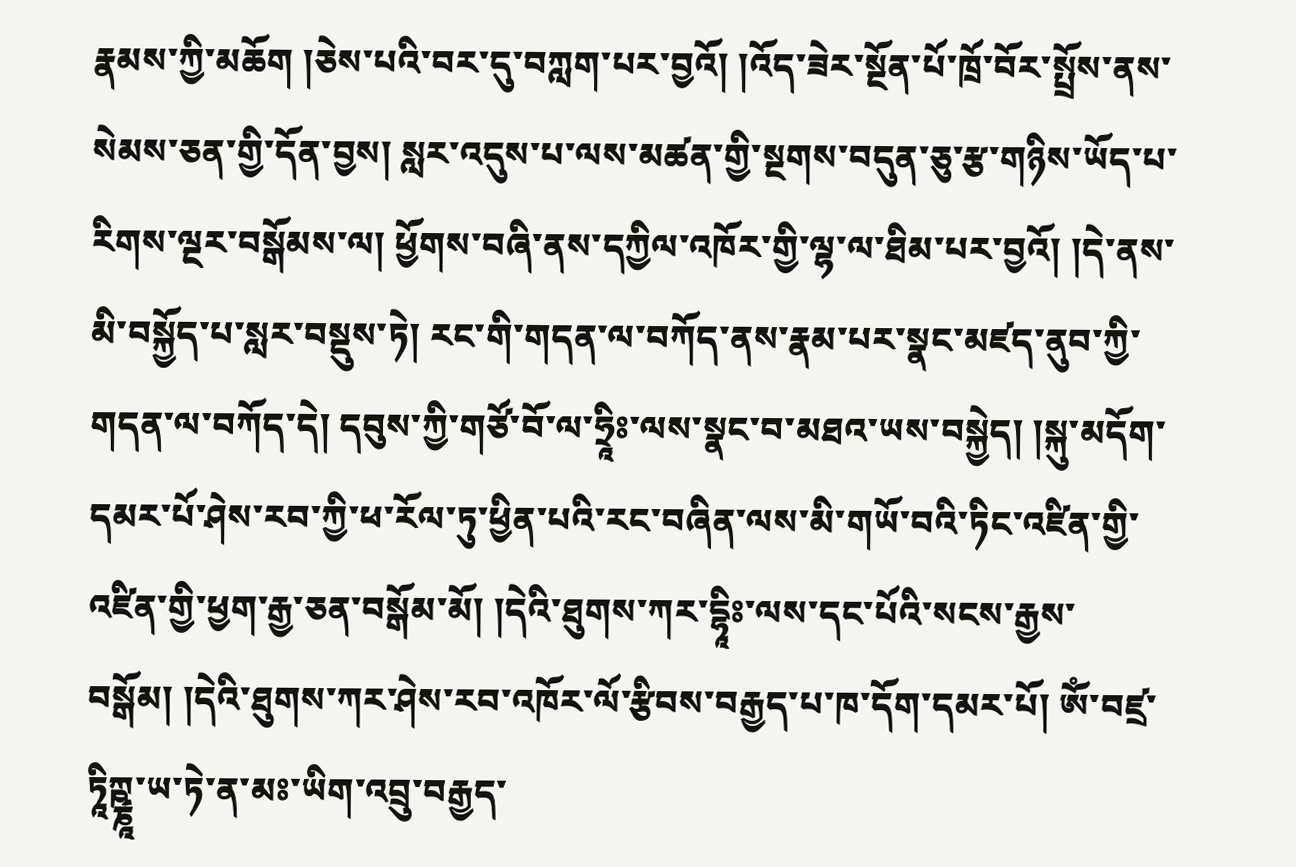རྣམས་ཀྱི་མཆོག །ཅེས་པའི་བར་དུ་བཀླག་པར་བྱའོ། །འོད་ཟེར་སྔོན་པོ་ཁྲོ་བོར་སྤྲོས་ནས་སེམས་ཅན་གྱི་དོན་བྱས། སླར་འདུས་པ་ལས་མཚན་གྱི་སྔགས་བདུན་ཅུ་རྩ་གཉིས་ཡོད་པ་རིགས་ལྔར་བསྒོམས་ལ། ཕྱོགས་བཞི་ནས་དཀྱིལ་འཁོར་གྱི་ལྷ་ལ་ཐིམ་པར་བྱའོ། །དེ་ནས་མི་བསྐྱོད་པ་སླར་བསྡུས་ཏེ། རང་གི་གདན་ལ་བཀོད་ནས་རྣམ་པར་སྣང་མཛད་ནུབ་ཀྱི་གདན་ལ་བཀོད་དེ། དབུས་ཀྱི་གཙོ་བོ་ལ་ཧྲཱིཿ་ལས་སྣང་བ་མཐའ་ཡས་བསྐྱེད། །སྐུ་མདོག་དམར་པོ་ཤེས་རབ་ཀྱི་ཕ་རོལ་ཏུ་ཕྱིན་པའི་རང་བཞིན་ལས་མི་གཡོ་བའི་ཏིང་འཛིན་གྱི་འཛིན་གྱི་ཕྱག་རྒྱ་ཅན་བསྒོམ་མོ། །དེའི་ཐུགས་ཀར་དྷཱིཿ་ལས་དང་པོའི་སངས་རྒྱས་བསྒོམ། །དེའི་ཐུགས་ཀར་ཤེས་རབ་འཁོར་ལོ་རྩིབས་བརྒྱད་པ་ཁ་དོག་དམར་པོ། ཨོཾ་བཛྲ་ཏཱིཀྵྞཱ་ཡ་ཏེ་ན་མཿ་ཡིག་འབྲུ་བརྒྱད་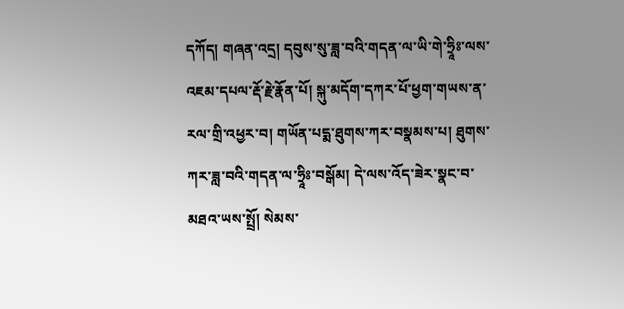དཀོད། གཞན་འདྲ། དབུས་སུ་ཟླ་བའི་གདན་ལ་ཡི་གེ་ཧྲཱིཿ་ལས་འཇམ་དཔལ་རྡོ་རྗེ་རྣོན་པོ། སྐུ་མདོག་དཀར་པོ་ཕྱག་གཡས་ན་རལ་གྲི་འཕྱར་བ། གཡོན་པདྨ་ཐུགས་ཀར་བསྣམས་པ། ཐུགས་ཀར་ཟླ་བའི་གདན་ལ་ཧྲཱིཿ་བསྒོམ། དེ་ལས་འོད་ཟེར་སྣང་བ་མཐའ་ཡས་སྤྲོ། སེམས་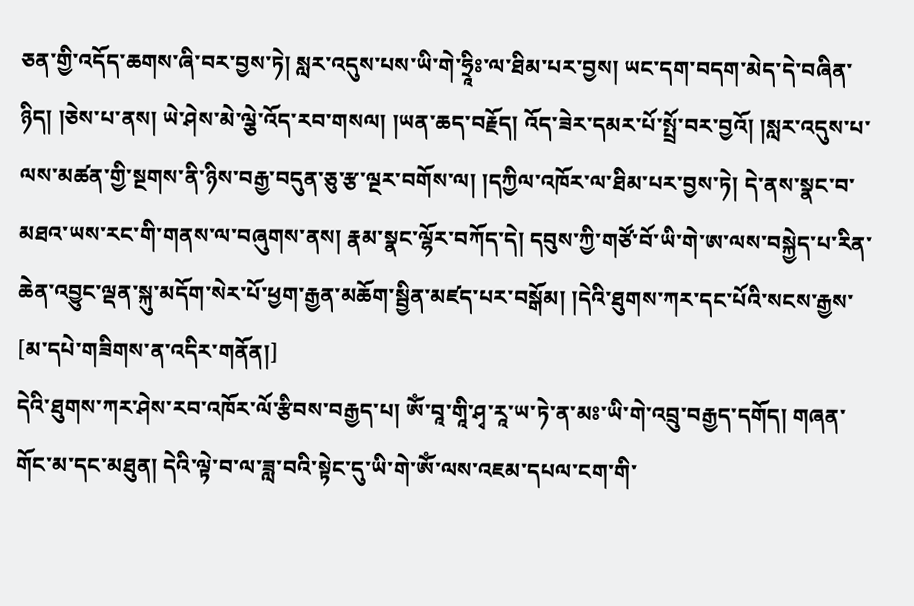ཅན་གྱི་འདོད་ཆགས་ཞི་བར་བྱས་ཏེ། སླར་འདུས་པས་ཡི་གེ་ཧྲཱིཿ་ལ་ཐིམ་པར་བྱས། ཡང་དག་བདག་མེད་དེ་བཞིན་ཉིད། །ཅེས་པ་ནས། ཡེ་ཤེས་མེ་ལྕེ་འོད་རབ་གསལ། །ཡན་ཆད་བརྗོད། འོད་ཟེར་དམར་པོ་སྤྲོ་བར་བྱའོ། །སླར་འདུས་པ་ལས་མཚན་གྱི་སྔགས་ནི་ཉིས་བརྒྱ་བདུན་ཅུ་རྩ་ལྔར་བགོས་ལ། །དཀྱིལ་འཁོར་ལ་ཐིམ་པར་བྱས་ཏེ། དེ་ནས་སྣང་བ་མཐའ་ཡས་རང་གི་གནས་ལ་བཞུགས་ནས། རྣམ་སྣང་ལྷོར་བཀོད་དེ། དབུས་ཀྱི་གཙོ་བོ་ཡི་གེ་ཨ་ལས་བསྐྱེད་པ་རིན་ཆེན་འབྱུང་ལྡན་སྐུ་མདོག་སེར་པོ་ཕྱག་རྒྱན་མཆོག་སྦྱིན་མཛད་པར་བསྒོམ། །དེའི་ཐུགས་ཀར་དང་པོའི་སངས་རྒྱས་
[མ་དཔེ་གཟིགས་ན་འདིར་གནོན།]
དེའི་ཐུགས་ཀར་ཤེས་རབ་འཁོར་ལོ་རྩིབས་བརྒྱད་པ། ཨོཾ་བཱ་གཱི་ཤྭ་རཱ་ཡ་ཏེ་ན་མཿ་ཡི་གེ་འབྲུ་བརྒྱད་དགོད། གཞན་གོང་མ་དང་མཐུན། དེའི་ལྟེ་བ་ལ་ཟླ་བའི་སྟེང་དུ་ཡི་གེ་ཨོཾ་ལས་འཇམ་དཔལ་ངག་གི་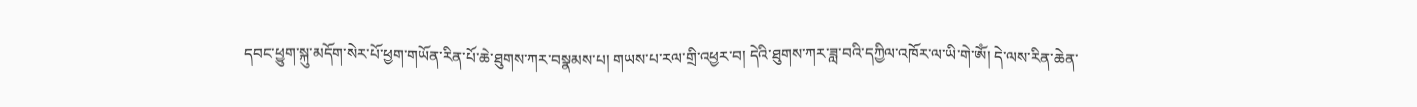དབང་ཕྱུག་སྐུ་མདོག་སེར་པོ་ཕྱག་གཡོན་རིན་པོ་ཆེ་ཐུགས་ཀར་བསྣམས་པ། གཡས་པ་རལ་གྲི་འཕྱར་བ། དེའི་ཐུགས་ཀར་ཟླ་བའི་དཀྱིལ་འཁོར་ལ་ཡི་གེ་ཨོཾ། དེ་ལས་རིན་ཆེན་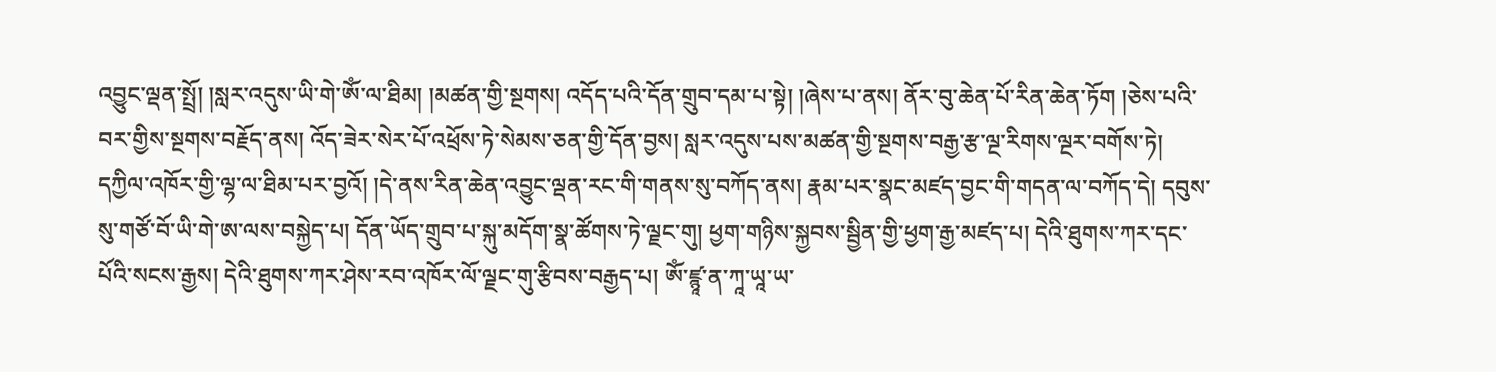འབྱུང་ལྡན་སྤྲོ། །སླར་འདུས་ཡི་གེ་ཨོཾ་ལ་ཐིམ། །མཚན་གྱི་སྔགས། འདོད་པའི་དོན་གྲུབ་དམ་པ་སྟེ། །ཞེས་པ་ནས། ནོར་བུ་ཆེན་པོ་རིན་ཆེན་ཏོག །ཅེས་པའི་བར་གྱིས་སྔགས་བརྗོད་ནས། འོད་ཟེར་སེར་པོ་འཕྲོས་ཏེ་སེམས་ཅན་གྱི་དོན་བྱས། སླར་འདུས་པས་མཚན་གྱི་སྔགས་བརྒྱ་རྩ་ལྔ་རིགས་ལྔར་བགོས་ཏེ། དཀྱིལ་འཁོར་གྱི་ལྷ་ལ་ཐིམ་པར་བྱའོ། །དེ་ནས་རིན་ཆེན་འབྱུང་ལྡན་རང་གི་གནས་སུ་བཀོད་ནས། རྣམ་པར་སྣང་མཛད་བྱང་གི་གདན་ལ་བཀོད་དེ། དབུས་སུ་གཙོ་བོ་ཡི་གེ་ཨ་ལས་བསྐྱེད་པ། དོན་ཡོད་གྲུབ་པ་སྐུ་མདོག་སྣ་ཚོགས་ཏེ་ལྗང་གུ། ཕྱག་གཉིས་སྐྱབས་སྦྱིན་གྱི་ཕྱག་རྒྱ་མཛད་པ། དེའི་ཐུགས་ཀར་དང་པོའི་སངས་རྒྱས། དེའི་ཐུགས་ཀར་ཤེས་རབ་འཁོར་ལོ་ལྗང་གུ་རྩིབས་བརྒྱད་པ། ཨོཾ་ཛྙཱ་ན་ཀཱ་ཡཱ་ཡ་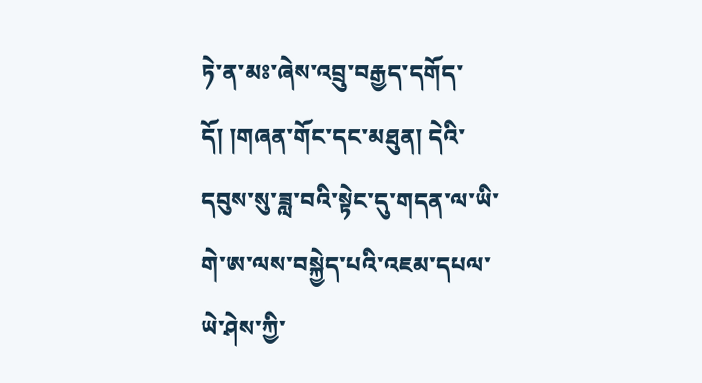ཏེ་ན་མཿ་ཞེས་འབྲུ་བརྒྱད་དགོད་དོ། །གཞན་གོང་དང་མཐུན། དེའི་དབུས་སུ་ཟླ་བའི་སྟེང་དུ་གདན་ལ་ཡི་གེ་ཨ་ལས་བསྐྱེད་པའི་འཇམ་དཔལ་ཡེ་ཤེས་ཀྱི་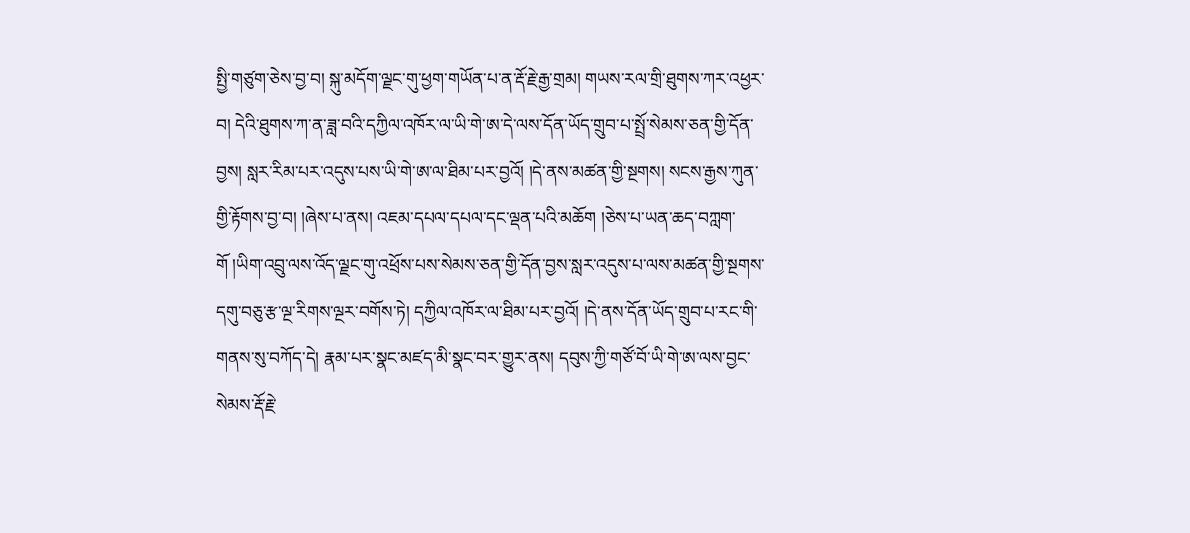སྤྱི་གཙུག་ཅེས་བྱ་བ། སྐུ་མདོག་ལྗང་གུ་ཕྱག་གཡོན་པ་ན་རྡོ་རྗེ་རྒྱ་གྲམ། གཡས་རལ་གྲི་ཐུགས་ཀར་འཕྱར་བ། དེའི་ཐུགས་ཀ་ན་ཟླ་བའི་དཀྱིལ་འཁོར་ལ་ཡི་གེ་ཨ་དེ་ལས་དོན་ཡོད་གྲུབ་པ་སྤྲོ་སེམས་ཅན་གྱི་དོན་བྱས། སླར་རིམ་པར་འདུས་པས་ཡི་གེ་ཨ་ལ་ཐིམ་པར་བྱའོ། །དེ་ནས་མཚན་གྱི་སྔགས། སངས་རྒྱས་ཀུན་གྱི་རྟོགས་བྱ་བ། །ཞེས་པ་ནས། འཇམ་དཔལ་དཔལ་དང་ལྡན་པའི་མཆོག །ཅེས་པ་ཡན་ཆད་བཀླག་གོ །ཡིག་འབྲུ་ལས་འོད་ལྗང་གུ་འཕྲོས་པས་སེམས་ཅན་གྱི་དོན་བྱས་སླར་འདུས་པ་ལས་མཚན་གྱི་སྔགས་དགུ་བཅུ་རྩ་ལྔ་རིགས་ལྔར་བགོས་ཏེ། དཀྱིལ་འཁོར་ལ་ཐིམ་པར་བྱའོ། །དེ་ནས་དོན་ཡོད་གྲུབ་པ་རང་གི་གནས་སུ་བཀོད་དེ། རྣམ་པར་སྣང་མཛད་མི་སྣང་བར་གྱུར་ནས། དབུས་ཀྱི་གཙོ་བོ་ཡི་གེ་ཨ་ལས་བྱང་སེམས་རྡོ་རྗེ་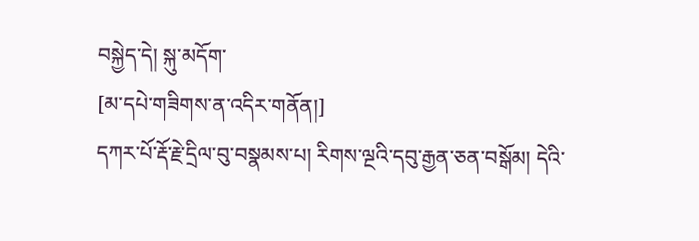བསྐྱེད་དེ། སྐུ་མདོག་
[མ་དཔེ་གཟིགས་ན་འདིར་གནོན།]
དཀར་པོ་རྡོ་རྗེ་དྲིལ་བུ་བསྣམས་པ། རིགས་ལྔའི་དབུ་རྒྱན་ཅན་བསྒོམ། དེའི་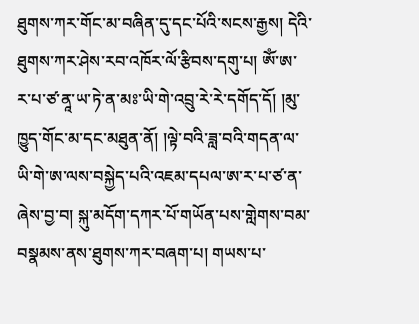ཐུགས་ཀར་གོང་མ་བཞིན་དུ་དང་པོའི་སངས་རྒྱས། དེའི་ཐུགས་ཀར་ཤེས་རབ་འཁོར་ལོ་རྩིབས་དགུ་པ། ཨོཾ་ཨ་ར་པ་ཙ་ནཱ་ཡ་ཏེ་ན་མཿ་ཡི་གེ་འབྲུ་རེ་རེ་དགོད་དོ། །མུ་ཁྱུད་གོང་མ་དང་མཐུན་ནོ། །ལྟེ་བའི་ཟླ་བའི་གདན་ལ་ཡི་གེ་ཨ་ལས་བསྐྱེད་པའི་འཇམ་དཔལ་ཨ་ར་པ་ཙ་ན་ཞེས་བྱ་བ། སྐུ་མདོག་དཀར་པོ་གཡོན་པས་གླེགས་བམ་བསྣམས་ནས་ཐུགས་ཀར་བཞག་པ། གཡས་པ་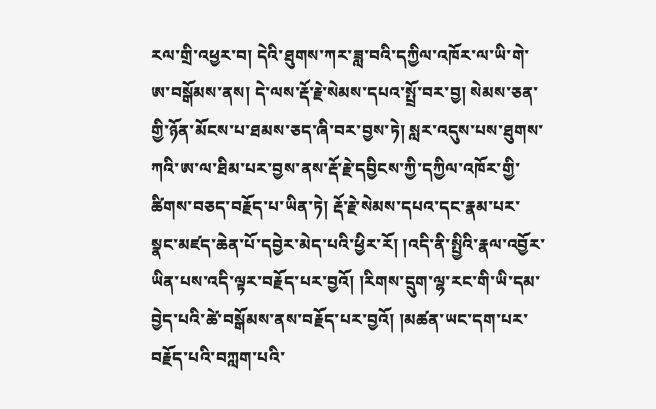རལ་གྲི་འཕྱར་བ། དེའི་ཐུགས་ཀར་ཟླ་བའི་དཀྱིལ་འཁོར་ལ་ཡི་གེ་ཨ་བསྒོམས་ནས། དེ་ལས་རྡོ་རྗེ་སེམས་དཔའ་སྤྲོ་བར་བྱ། སེམས་ཅན་གྱི་ཉོན་མོངས་པ་ཐམས་ཅད་ཞི་བར་བྱས་ཏེ། སླར་འདུས་པས་ཐུགས་ཀའི་ཨ་ལ་ཐིམ་པར་བྱས་ནས་རྡོ་རྗེ་དབྱིངས་ཀྱི་དཀྱིལ་འཁོར་གྱི་ཚིགས་བཅད་བརྗོད་པ་ཡིན་ཏེ། རྡོ་རྗེ་སེམས་དཔའ་དང་རྣམ་པར་སྣང་མཛད་ཆེན་པོ་དབྱེར་མེད་པའི་ཕྱིར་རོ། །འདི་ནི་སྤྱིའི་རྣལ་འབྱོར་ཡིན་པས་འདི་ལྟར་བརྗོད་པར་བྱའོ། །རིགས་དྲུག་ལྷ་རང་གི་ཡི་དམ་བྱེད་པའི་ཚེ་བསྒོམས་ནས་བརྗོད་པར་བྱའོ། །མཚན་ཡང་དག་པར་བརྗོད་པའི་བཀླག་པའི་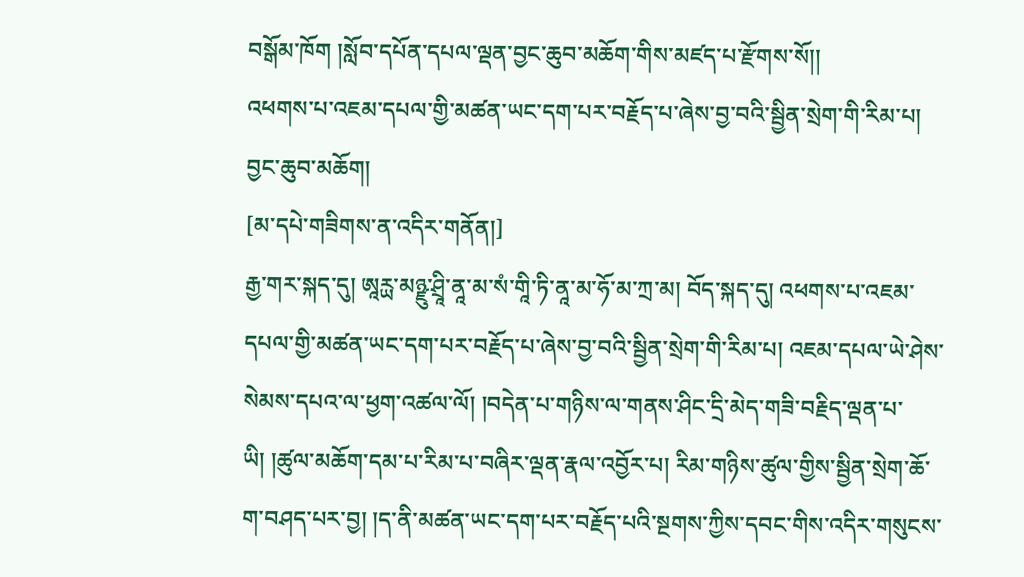བསྒོམ་ཁོག །སློབ་དཔོན་དཔལ་ལྡན་བྱང་ཆུབ་མཆོག་གིས་མཛད་པ་རྫོགས་སོ།།
འཕགས་པ་འཇམ་དཔལ་གྱི་མཚན་ཡང་དག་པར་བརྗོད་པ་ཞེས་བྱ་བའི་སྦྱིན་སྲེག་གི་རིམ་པ། བྱང་ཆུབ་མཆོག།
[མ་དཔེ་གཟིགས་ན་འདིར་གནོན།]
རྒྱ་གར་སྐད་དུ། ཨཱཪྻ་མཉྫུ་ཤྲཱི་ནཱ་མ་སཾ་གཱི་ཏི་ནཱ་མ་ཧོ་མ་ཀྲ་མ། བོད་སྐད་དུ། འཕགས་པ་འཇམ་དཔལ་གྱི་མཚན་ཡང་དག་པར་བརྗོད་པ་ཞེས་བྱ་བའི་སྦྱིན་སྲེག་གི་རིམ་པ། འཇམ་དཔལ་ཡེ་ཤེས་སེམས་དཔའ་ལ་ཕྱག་འཚལ་ལོ། །བདེན་པ་གཉིས་ལ་གནས་ཤིང་དྲི་མེད་གཟི་བརྗིད་ལྡན་པ་ཡི། །ཚུལ་མཆོག་དམ་པ་རིམ་པ་བཞིར་ལྡན་རྣལ་འབྱོར་པ། རིམ་གཉིས་ཚུལ་གྱིས་སྦྱིན་སྲེག་ཆོ་ག་བཤད་པར་བྱ། །ད་ནི་མཚན་ཡང་དག་པར་བརྗོད་པའི་སྔགས་ཀྱིས་དབང་གིས་འདིར་གསུངས་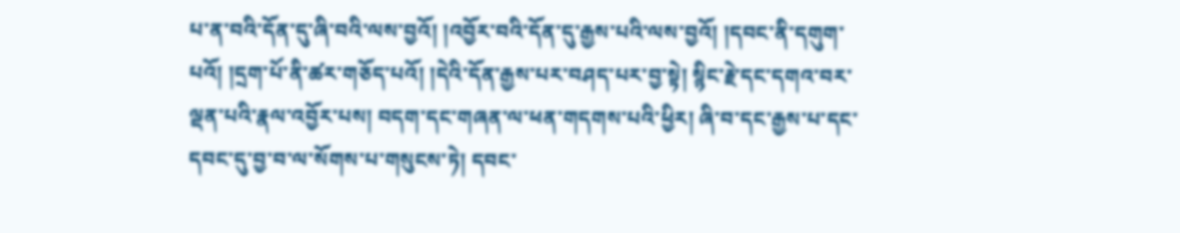པ་ན་བའི་དོན་དུ་ཞི་བའི་ལས་བྱའོ། །འབྱོར་བའི་དོན་དུ་རྒྱས་པའི་ལས་བྱའོ། །དབང་ནི་དགུག་པའོ། །དྲག་པོ་ནི་ཚར་གཅོད་པའོ། །དེའི་དོན་རྒྱས་པར་བཤད་པར་བྱ་སྟེ། སྙིང་རྗེ་དང་དགའ་བར་ལྡན་པའི་རྣལ་འབྱོར་པས། བདག་དང་གཞན་ལ་ཕན་གདགས་པའི་ཕྱིར། ཞི་བ་དང་རྒྱས་པ་དང་དབང་དུ་བྱ་བ་ལ་སོགས་པ་གསུངས་ཏེ། དབང་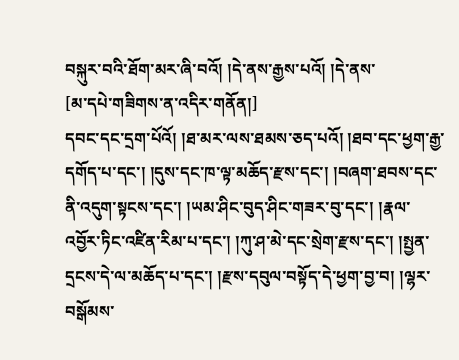བསྐུར་བའི་ཐོག་མར་ཞི་བའོ། །དེ་ནས་རྒྱས་པའོ། །དེ་ནས་
[མ་དཔེ་གཟིགས་ན་འདིར་གནོན།]
དབང་དང་དྲག་པོའོ། །ཐ་མར་ལས་ཐམས་ཅད་པའོ། །ཐབ་དང་ཕྱག་རྒྱ་དགོད་པ་དང་། །དུས་དང་ཁ་ལྟ་མཆོད་རྫས་དང་། །བཞག་ཐབས་དང་ནི་འདུག་སྟངས་དང་། །ཡམ་ཤིང་བུད་ཤིང་གཟར་བུ་དང་། །རྣལ་འབྱོར་ཏིང་འཛིན་རིམ་པ་དང་། །ཀུ་ཤ་མེ་དང་སྲེག་རྫས་དང་། །སྤྱན་དྲངས་དེ་ལ་མཆོད་པ་དང་། །རྫས་དབུལ་བསྟོད་དེ་ཕྱག་བྱ་བ། །ལྷར་བསྒོམས་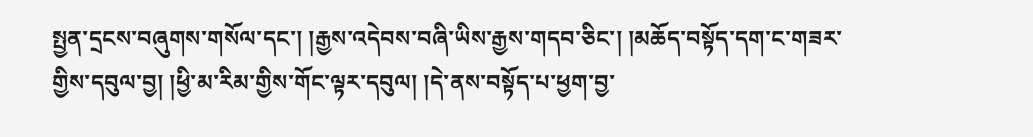སྤྱན་དྲངས་བཞུགས་གསོལ་དང་། །རྒྱས་འདེབས་བཞི་ཡིས་རྒྱས་གདབ་ཅིང་། །མཆོད་བསྟོད་དག་ང་གཟར་གྱིས་དབུལ་བྱ། །ཕྱི་མ་རིམ་གྱིས་གོང་ལྟར་དབུལ། །དེ་ནས་བསྟོད་པ་ཕྱག་བྱ་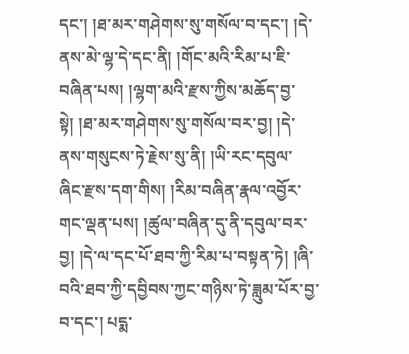དང་། །ཐ་མར་གཤེགས་སུ་གསོལ་བ་དང་། །དེ་ནས་མེ་ལྷ་དེ་དང་ནི། །གོང་མའི་རིམ་པ་ཇི་བཞིན་པས། །ལྷག་མའི་རྫས་ཀྱིས་མཆོད་བྱ་སྟེ། །ཐ་མར་གཤེགས་སུ་གསོལ་བར་བྱ། །དེ་ནས་གསུངས་ཏེ་རྗེས་སུ་ནི། །ཡི་རང་དབུལ་ཞིང་རྫས་དག་གིས། །རིམ་བཞིན་རྣལ་འབྱོར་གང་ལྡན་པས། །ཚུལ་བཞིན་དུ་ནི་དབུལ་བར་བྱ། །དེ་ལ་དང་པོ་ཐབ་ཀྱི་རིམ་པ་བསྟན་ཏེ། །ཞི་བའི་ཐབ་ཀྱི་དབྱིབས་ཀྱང་གཉིས་ཏེ་ཟླུམ་པོར་བྱ་བ་དང་། པདྨ་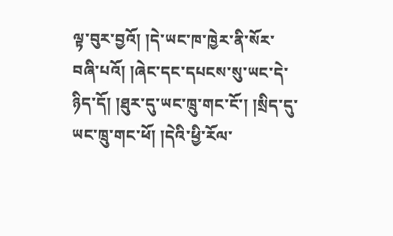ལྟ་བུར་བྱའོ། །དེ་ཡང་ཁ་ཁྱེར་ནི་སོར་བཞི་པའོ། །ཞེང་དང་དཔངས་སུ་ཡང་དེ་ཉིད་དོ། །ཐུར་དུ་ཡང་ཁྲུ་གང་ངོ་། །སྲིད་དུ་ཡང་ཁྲུ་གང་ཕོ། །དེའི་ཕྱི་རོལ་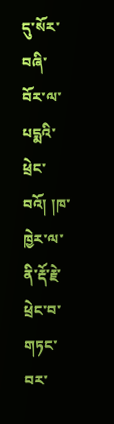དུ་སོར་བཞི་བོར་ལ་པདྨའི་ཕྲེང་བའོ། །ཁ་ཁྱེར་ལ་ནི་རྡོ་རྗེ་ཕྲེང་བ་གཏང་བར་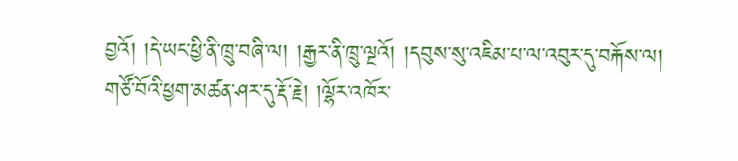བྱའོ། །དེ་ཡང་ཕྱི་ནི་ཁྲུ་བཞི་ལ། །རྒྱར་ནི་ཁྲུ་ལྔའོ། །དབུས་སུ་འཇིམ་པ་ལ་འབུར་དུ་བརྐོས་ལ། གཙོ་བོའི་ཕྱག་མཚན་ཤར་དུ་རྡོ་རྗེ། །ལྷོར་འཁོར་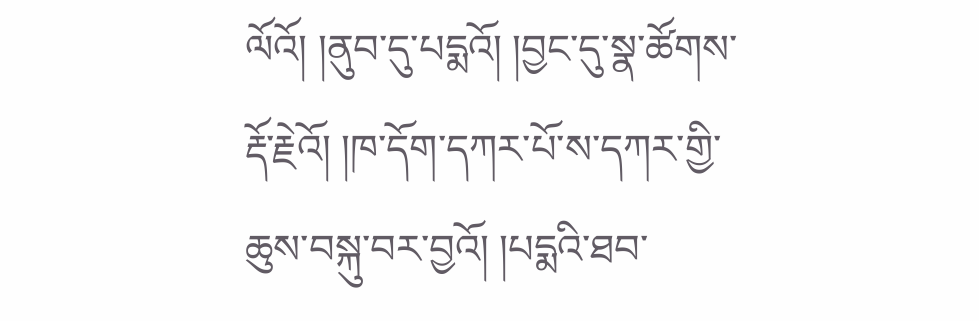ལོའོ། །ནུབ་དུ་པདྨའོ། །བྱང་དུ་སྣ་ཚོགས་རྡོ་རྗེའོ། །ཁ་དོག་དཀར་པོ་ས་དཀར་གྱི་ཆུས་བསྐུ་བར་བྱའོ། །པདྨའི་ཐབ་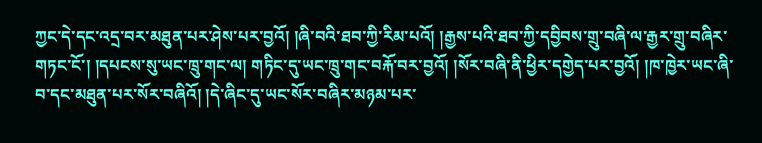ཀྱང་དེ་དང་འདྲ་བར་མཐུན་པར་ཤེས་པར་བྱའོ། །ཞི་བའི་ཐབ་ཀྱི་རིམ་པའོ། །རྒྱས་པའི་ཐབ་ཀྱི་དབྱིབས་གྲུ་བཞི་ལ་རྒྱར་གྲུ་བཞིར་གཏང་ངོ་། །དཔངས་སུ་ཡང་ཁྲུ་གང་ལ། གཏིང་དུ་ཡང་ཁྲུ་གང་བརྐོ་བར་བྱའོ། །སོར་བཞི་ནི་ཕྱིར་དགྱེད་པར་བྱའོ། །ཁ་ཁྱེར་ཡང་ཞི་བ་དང་མཐུན་པར་སོར་བཞིའོ། །དེ་ཞིང་དུ་ཡང་སོར་བཞིར་མཉམ་པར་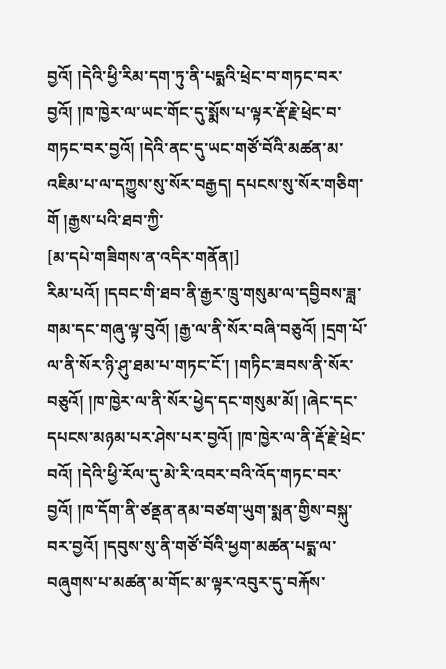བྱའོ། །དེའི་ཕྱི་རིམ་དག་ཏུ་ནི་པདྨའི་ཕྲེང་བ་གཏང་བར་བྱའོ། །ཁ་ཁྱེར་ལ་ཡང་གོང་དུ་སྨོས་པ་ལྟར་རྡོ་རྗེ་ཕྲེང་བ་གཏང་བར་བྱའོ། །དེའི་ནང་དུ་ཡང་གཙོ་བོའི་མཚན་མ་འཇིམ་པ་ལ་དཀྱུས་སུ་སོར་བརྒྱད། དཔངས་སུ་སོར་གཅིག་གོ །རྒྱས་པའི་ཐབ་ཀྱི་
[མ་དཔེ་གཟིགས་ན་འདིར་གནོན།]
རིམ་པའོ། །དབང་གི་ཐབ་ནི་རྒྱར་ཁྲུ་གསུམ་ལ་དབྱིབས་ཟླ་གམ་དང་གཞུ་ལྟ་བུའོ། །རྒྱ་ལ་ནི་སོར་བཞི་བཅུའོ། །དྲག་པོ་ལ་ནི་སོར་ཉི་ཤུ་ཐམ་པ་གཏང་ངོ་། །གཏིང་ཟབས་ནི་སོར་བཅུའོ། །ཁ་ཁྱེར་ལ་ནི་སོར་ཕྱེད་དང་གསུམ་མོ། །ཞེང་དང་དཔངས་མཉམ་པར་ཤེས་པར་བྱའོ། །ཁ་ཁྱེར་ལ་ནི་རྡོ་རྗེ་ཕྲེང་བའོ། །དེའི་ཕྱི་རོལ་དུ་མེ་རི་འབར་བའི་འོད་གཏང་བར་བྱའོ། །ཁ་དོག་ནི་ཙནྡན་ནམ་བཙག་ཡུག་སྨན་གྱིས་བསྐུ་བར་བྱའོ། །དབུས་སུ་ནི་གཙོ་བོའི་ཕྱག་མཚན་པདྨ་ལ་བཞུགས་པ་མཚན་མ་གོང་མ་ལྟར་འབུར་དུ་བརྐོས་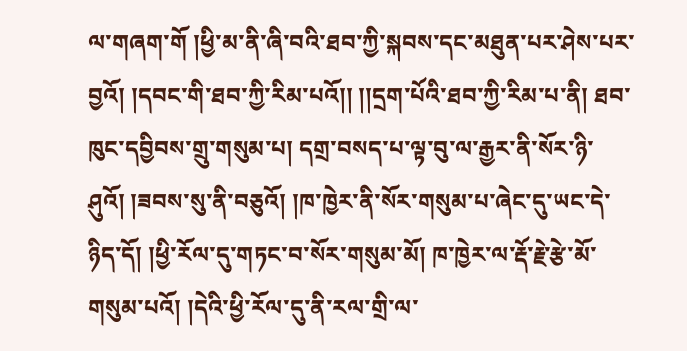ལ་གཞག་གོ །ཕྱི་མ་ནི་ཞི་བའི་ཐབ་ཀྱི་སྐབས་དང་མཐུན་པར་ཤེས་པར་བྱའོ། །དབང་གི་ཐབ་ཀྱི་རིམ་པའོ།། །།དྲག་པོའི་ཐབ་ཀྱི་རིམ་པ་ནི། ཐབ་ཁུང་དབྱིབས་གྲུ་གསུམ་པ། དགྲ་བསད་པ་ལྟ་བུ་ལ་རྒྱར་ནི་སོར་ཉི་ཤུའོ། །ཟབས་སུ་ནི་བཅུའོ། །ཁ་ཁྱེར་ནི་སོར་གསུམ་པ་ཞེང་དུ་ཡང་དེ་ཉིད་དོ། །ཕྱི་རོལ་དུ་གཏང་བ་སོར་གསུམ་མོ། ཁ་ཁྱེར་ལ་རྡོ་རྗེ་རྩེ་མོ་གསུམ་པའོ། །དེའི་ཕྱི་རོལ་དུ་ནི་རལ་གྲི་ལ་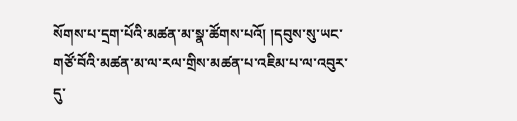སོགས་པ་དྲག་པོའི་མཚན་མ་སྣ་ཚོགས་པའོ། །དབུས་སུ་ཡང་གཙོ་བོའི་མཚན་མ་ལ་རལ་གྲིས་མཚན་པ་འཇིམ་པ་ལ་འབུར་དུ་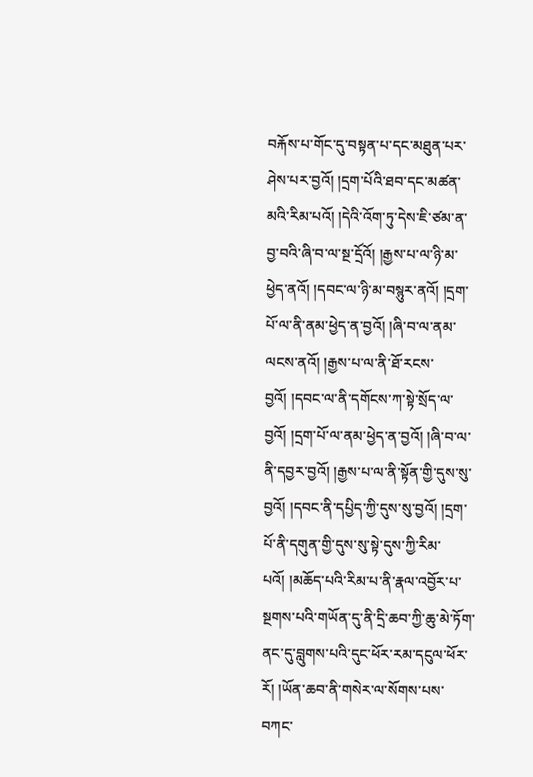བརྐོས་པ་གོང་དུ་བསྟན་པ་དང་མཐུན་པར་ཤེས་པར་བྱའོ། །དྲག་པོའི་ཐབ་དང་མཚན་མའི་རིམ་པའོ། །དེའི་འོག་ཏུ་དེས་ཇི་ཙམ་ན་བྱ་བའི་ཞི་བ་ལ་སྔ་དྲོའོ། །རྒྱས་པ་ལ་ཉི་མ་ཕྱེད་ནའོ། །དབང་ལ་ཉི་མ་བསྙུར་ནའོ། །དྲག་པོ་ལ་ནི་ནམ་ཕྱེད་ན་བྱའོ། །ཞི་བ་ལ་ནམ་ལངས་ནའོ། །རྒྱས་པ་ལ་ནི་ཐོ་རངས་བྱའོ། །དབང་ལ་ནི་དགོངས་ཀ་སྟེ་སྲོད་ལ་བྱའོ། །དྲག་པོ་ལ་ནམ་ཕྱེད་ན་བྱའོ། །ཞི་བ་ལ་ནི་དབྱར་བྱའོ། །རྒྱས་པ་ལ་ནི་སྟོན་གྱི་དུས་སུ་བྱའོ། །དབང་ནི་དཔྱིད་ཀྱི་དུས་སུ་བྱའོ། །དྲག་པོ་ནི་དགུན་གྱི་དུས་སུ་སྟེ་དུས་ཀྱི་རིམ་པའོ། །མཆོད་པའི་རིམ་པ་ནི་རྣལ་འབྱོར་པ་སྔགས་པའི་གཡོན་དུ་ནི་དྲི་ཆབ་ཀྱི་ཆུ་མེ་ཏོག་ནང་དུ་བླུགས་པའི་དུང་ཕོར་རམ་དངུལ་ཕོར་རོ། །ཡོན་ཆབ་ནི་གསེར་ལ་སོགས་པས་བཀང་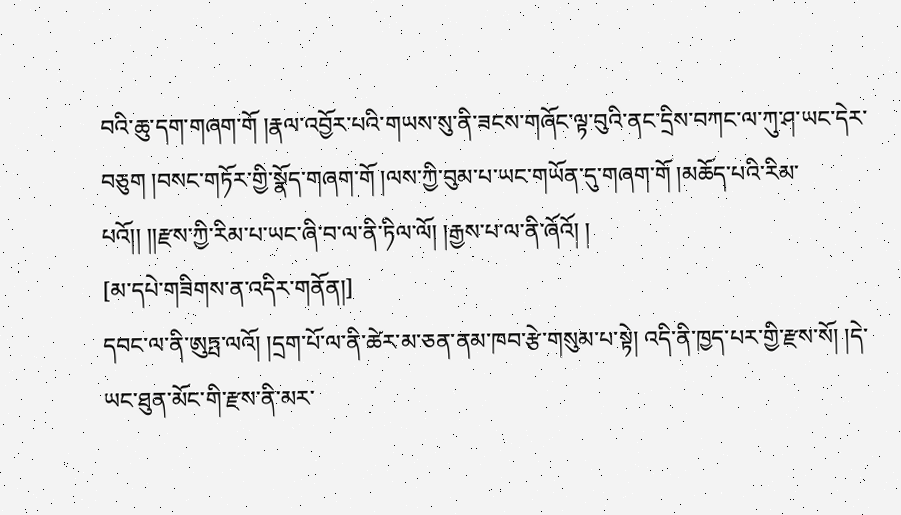བའི་ཆུ་དག་གཞག་གོ །རྣལ་འབྱོར་པའི་གཡས་སུ་ནི་ཟངས་གཞོང་ལྟ་བུའི་ནང་དྲིས་བཀང་ལ་ཀུ་ཤ་ཡང་དེར་བཅུག །བསང་གཏོར་གྱི་སྣོད་གཞག་གོ །ལས་ཀྱི་བུམ་པ་ཡང་གཡོན་དུ་གཞག་གོ །མཆོད་པའི་རིམ་པའོ།། །།རྫས་ཀྱི་རིམ་པ་ཡང་ཞི་བ་ལ་ནི་ཏིལ་ལོ། །རྒྱས་པ་ལ་ནི་ཞོའོ། །
[མ་དཔེ་གཟིགས་ན་འདིར་གནོན།]
དབང་ལ་ནི་ཨུཏྤ་ལའོ། །དྲག་པོ་ལ་ནི་ཚེར་མ་ཅན་ནམ་ཁབ་རྩེ་གསུམ་པ་སྟེ། འདི་ནི་ཁྱད་པར་གྱི་རྫས་སོ། །དེ་ཡང་ཐུན་མོང་གི་རྫས་ནི་མར་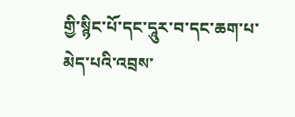གྱི་སྙིང་པོ་དང་དཱུར་བ་དང་ཆག་པ་མེད་པའི་འབྲས་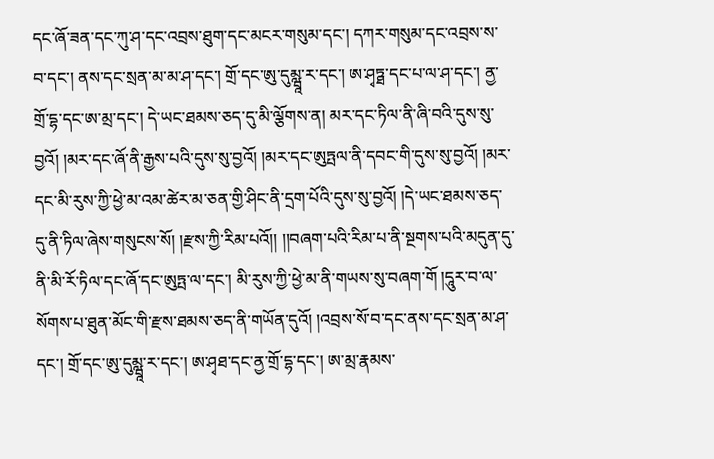དང་ཞོ་ཟན་དང་ཀུ་ཤ་དང་འབྲས་ཐུག་དང་མངར་གསུམ་དང་། དཀར་གསུམ་དང་འབྲས་ས་བ་དང་། ནས་དང་སྲན་མ་མ་ཤ་དང་། གྲོ་དང་ཨུ་དུམྺཱ་ར་དང་། ཨ་ཤྭཏྠ་དང་པ་ལ་ཤ་དང་། ནྱ་གྲོ་དྷ་དང་ཨ་མྲ་དང་། དེ་ཡང་ཐམས་ཅད་དུ་མི་ལྕོགས་ན། མར་དང་ཏིལ་ནི་ཞི་བའི་དུས་སུ་བྱའོ། །མར་དང་ཞོ་ནི་རྒྱས་པའི་དུས་སུ་བྱའོ། །མར་དང་ཨུཏྤལ་ནི་དབང་གི་དུས་སུ་བྱའོ། །མར་དང་མི་རུས་ཀྱི་ཕྱེ་མ་འམ་ཚེར་མ་ཅན་གྱི་ཤིང་ནི་དྲག་པོའི་དུས་སུ་བྱའོ། །དེ་ཡང་ཐམས་ཅད་དུ་ནི་ཏིལ་ཞེས་གསུངས་སོ། །རྫས་ཀྱི་རིམ་པའོ།། །།བཞག་པའི་རིམ་པ་ནི་སྔགས་པའི་མདུན་དུ་ནི་མི་རོ་ཏིལ་དང་ཞོ་དང་ཨུཏྤ་ལ་དང་། མི་རུས་ཀྱི་ཕྱེ་མ་ནི་གཡས་སུ་བཞག་གོ །དཱུར་བ་ལ་སོགས་པ་ཐུན་མོང་གི་རྫས་ཐམས་ཅད་ནི་གཡོན་དུའོ། །འབྲས་སོ་བ་དང་ནས་དང་སྲན་མ་ཤ་དང་། གྲོ་དང་ཨུ་དུམྺཱ་ར་དང་། ཨ་ཤྭཐ་དང་ནྱ་གྲོ་དྷ་དང་། ཨ་མྲ་རྣམས་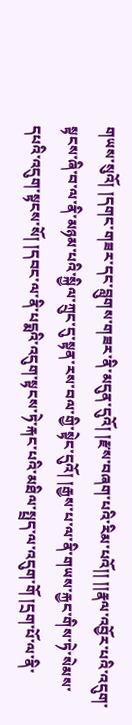གཡས་སུའོ། །དགང་གཟར་དང་བླུགས་གཟར་ནི་མདུན་དུའོ། །རྫས་བཞག་པའི་རིམ་པའོ།། །།རྣལ་འབྱོར་པའི་འདུག་སྟངས་ཞི་བ་ལ་ནི་མཉམ་པའི་སྐྱིལ་ཀྲུང་དུ་སྟན་རས་བལ་གྱི་སྟེང་དུའོ། །རྒྱས་པ་ལ་ནི་གཡས་རྐྱང་གིས་ཏེ་སེམས་དཔའི་འདུག་སྟངས་སོ། །དབང་ལ་ནི་པདྨའི་འདུག་སྟངས་ཏེ་རྐང་པའི་མཐིལ་སྤྲད་ལ་འདུག་གོ །དྲག་པོ་ལ་ནི་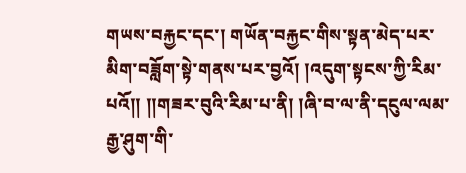གཡས་བརྐྱང་དང་། གཡོན་བརྐྱང་གིས་སྟན་མེད་པར་མིག་བཟློག་སྟེ་གནས་པར་བྱའོ། །འདུག་སྟངས་ཀྱི་རིམ་པའོ།། །།གཟར་བུའི་རིམ་པ་ནི། །ཞི་བ་ལ་ནི་དངུལ་ལམ་རྒྱ་ཤུག་གི་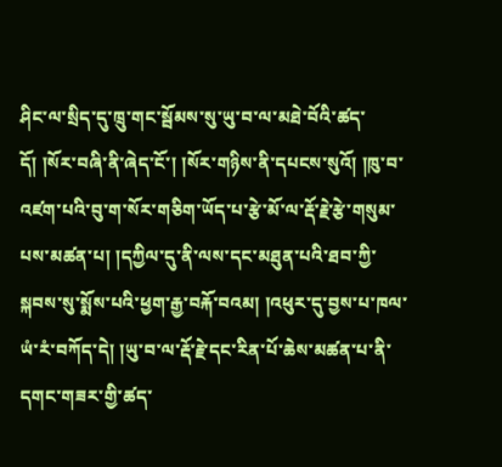ཤིང་ལ་སྲིད་དུ་ཁྲུ་གང་སྦོམས་སུ་ཡུ་བ་ལ་མཐེ་བོའི་ཚད་དོ། །སོར་བཞི་ནི་ཞེད་ངོ་། །སོར་གཉིས་ནི་དཔངས་སུའོ། །ཁུ་བ་འཛག་པའི་བུ་ག་སོར་གཅིག་ཡོད་པ་རྩེ་མོ་ལ་རྡོ་རྗེ་རྩེ་གསུམ་པས་མཚན་པ། །དཀྱིལ་དུ་ནི་ལས་དང་མཐུན་པའི་ཐབ་ཀྱི་སྐབས་སུ་སྨོས་པའི་ཕྱག་རྒྱ་བརྐོ་བའམ། །འཕུར་དུ་བྱས་པ་ཁལ་ཡཾ་རཾ་བཀོད་དེ། །ཡུ་བ་ལ་རྡོ་རྗེ་དང་རིན་པོ་ཆེས་མཚན་པ་ནི་དགང་གཟར་གྱི་ཚད་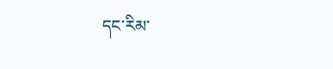དང་རིམ་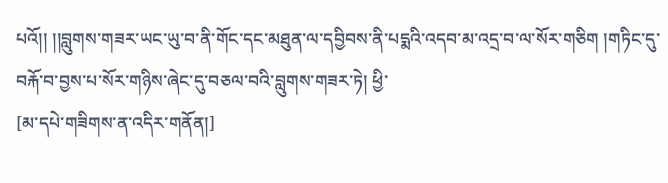པའོ།། །།བླུགས་གཟར་ཡང་ཡུ་བ་ནི་གོང་དང་མཐུན་ལ་དབྱིབས་ནི་པདྨའི་འདབ་མ་འདྲ་བ་ལ་སོར་གཅིག །གཏིང་དུ་བརྐོ་བ་བྱས་པ་སོར་གཉིས་ཞེང་དུ་བཅལ་བའི་བླུགས་གཟར་ཏེ། ཕྱི་
[མ་དཔེ་གཟིགས་ན་འདིར་གནོན།]